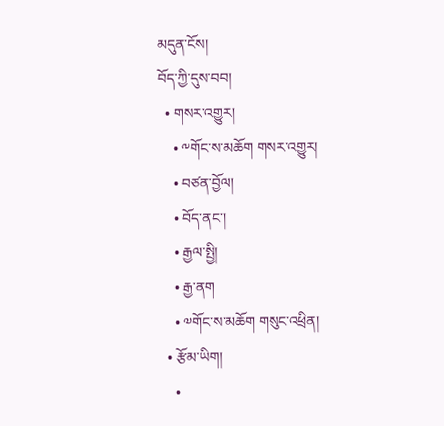མདུན་ངོས།
བོད་ཀྱི་དུས་བབ།
  • གསར་འགྱུར།
    • ༸གོང་ས་མཆོག གསར་འགྱུར།
    • བཙན་བྱོལ།
    • བོད་ནང་།
    • རྒྱལ་སྤྱི།
    • རྒྱ་ནག
    • ༧གོང་ས་མཆོག གསུང་འཕྲིན།
  • རྩོམ་ཡིག།
    •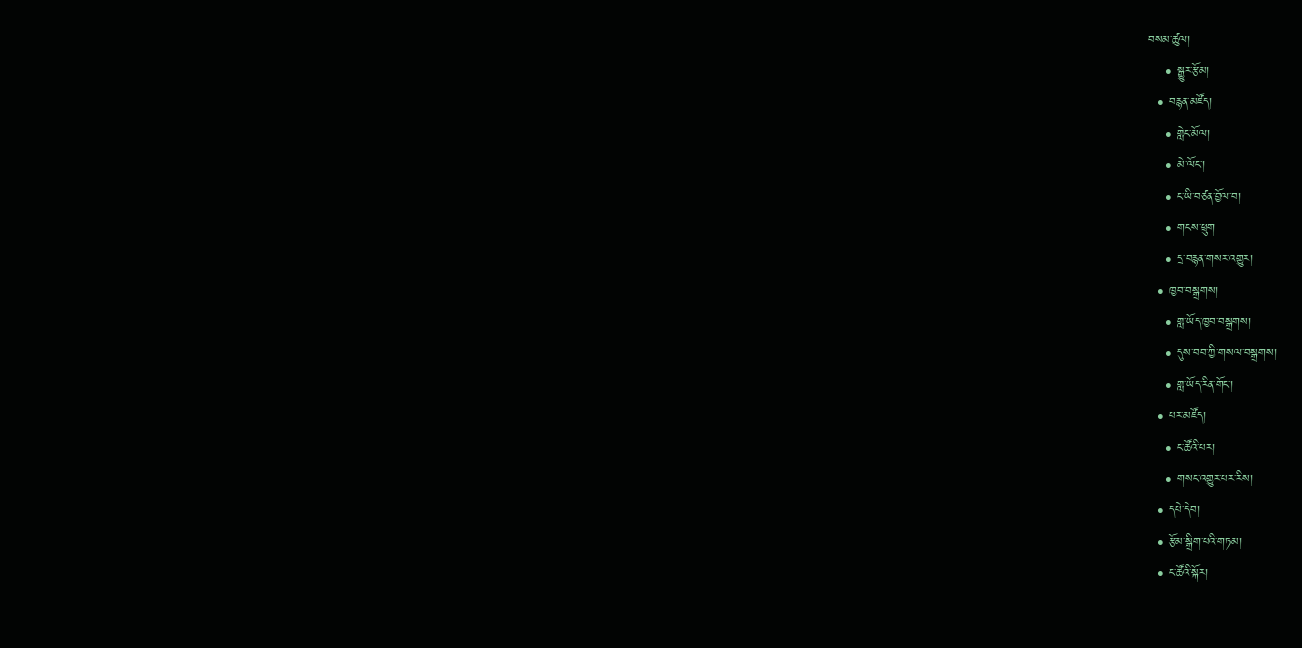བསམ་ཚུལ།
    • སྒྱུར་རྩོམ།
  • བརྙན་མཛོད།
    • གླེང་མོལ།
    • མེ་ལོང་།
    • ང་ཡི་བཙན་བྱོལ་བ།
    • གངས་ཕྲུག
    • དྲ་བརྙན་གསར་འགྱུར།
  • ཁྱབ་བསྒྲགས།
    • གླ་ཡོད་ཁྱབ་བསྒྲགས།
    • དུས་བབ་ཀྱི་གསལ་བསྒྲགས།
    • གླ་ཡོད་རིན་གོང་།
  • པར་མཛོད།
    • ང་ཚོའི་པར།
    • གསང་འགྱུར་པར་རིས།
  • དཔེ་དེབ།
  • རྩོམ་སྒྲིག་པའི་གཏམ།
  • ང་ཚོའི་སྐོར།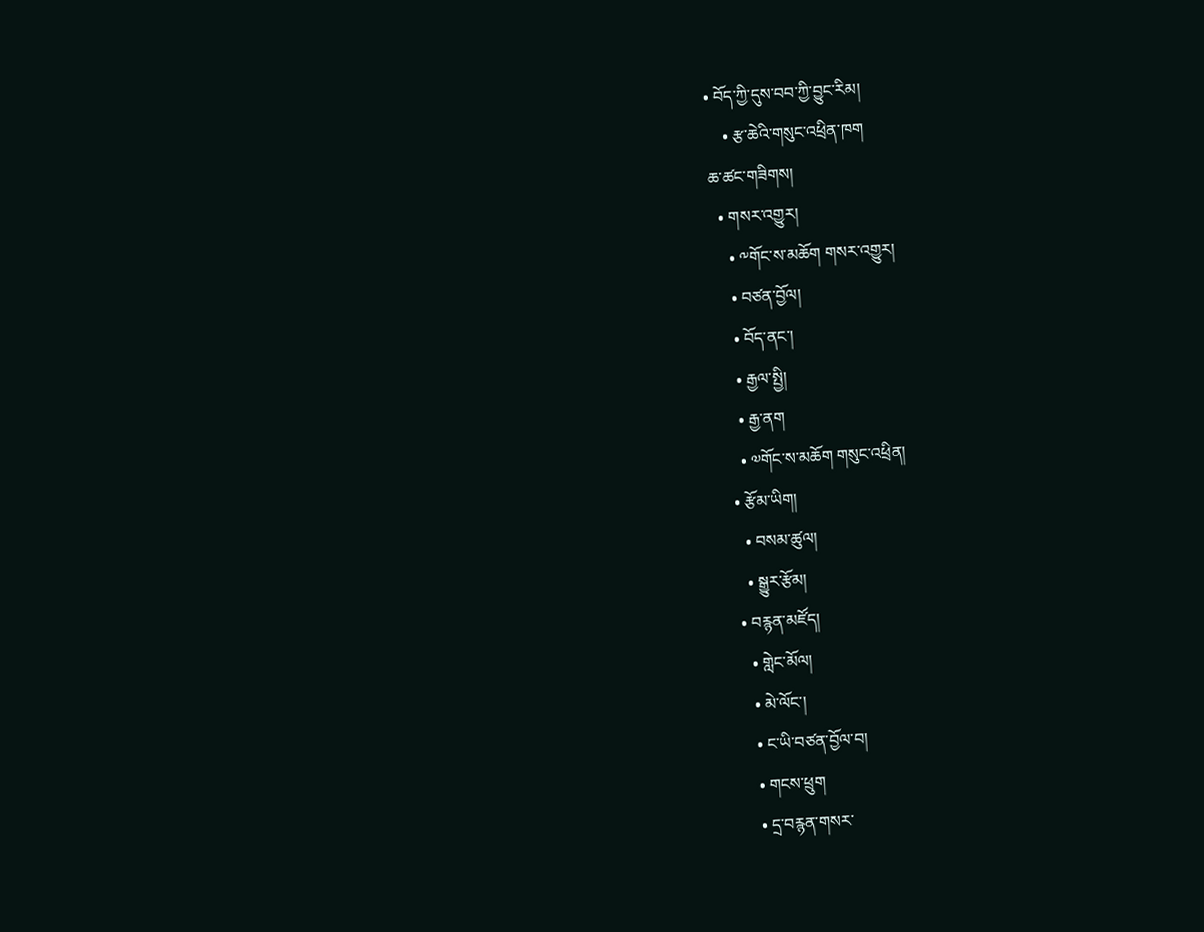• བོད་ཀྱི་དུས་བབ་ཀྱི་བྱུང་རིམ།
    • རྩ་ཆེའི་གསུང་འཕྲིན་ཁག
ཆ་ཚང་གཟིགས།
  • གསར་འགྱུར།
    • ༸གོང་ས་མཆོག གསར་འགྱུར།
    • བཙན་བྱོལ།
    • བོད་ནང་།
    • རྒྱལ་སྤྱི།
    • རྒྱ་ནག
    • ༧གོང་ས་མཆོག གསུང་འཕྲིན།
  • རྩོམ་ཡིག།
    • བསམ་ཚུལ།
    • སྒྱུར་རྩོམ།
  • བརྙན་མཛོད།
    • གླེང་མོལ།
    • མེ་ལོང་།
    • ང་ཡི་བཙན་བྱོལ་བ།
    • གངས་ཕྲུག
    • དྲ་བརྙན་གསར་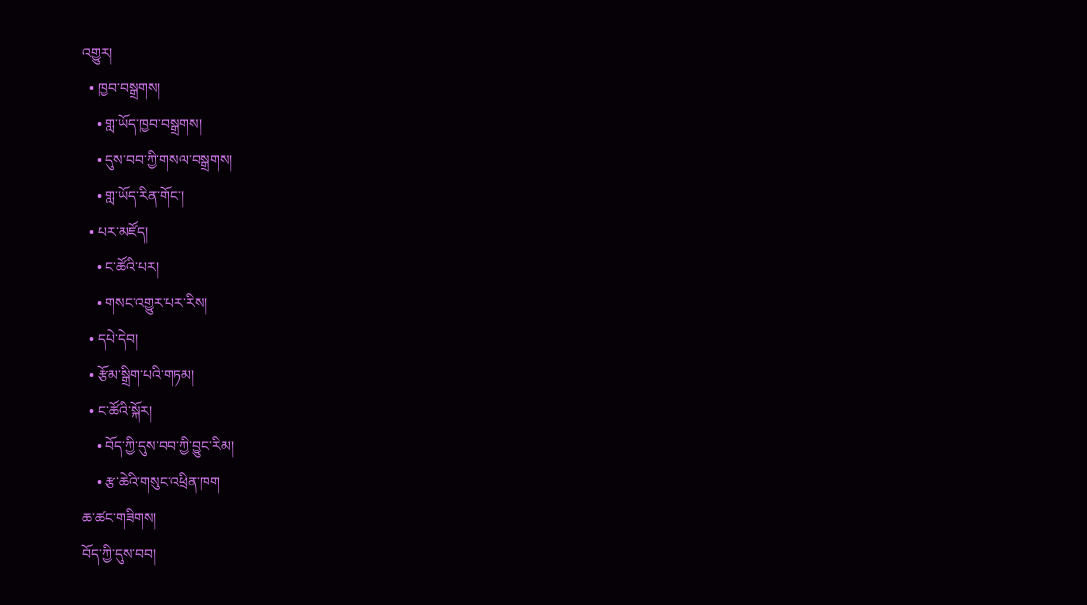འགྱུར།
  • ཁྱབ་བསྒྲགས།
    • གླ་ཡོད་ཁྱབ་བསྒྲགས།
    • དུས་བབ་ཀྱི་གསལ་བསྒྲགས།
    • གླ་ཡོད་རིན་གོང་།
  • པར་མཛོད།
    • ང་ཚོའི་པར།
    • གསང་འགྱུར་པར་རིས།
  • དཔེ་དེབ།
  • རྩོམ་སྒྲིག་པའི་གཏམ།
  • ང་ཚོའི་སྐོར།
    • བོད་ཀྱི་དུས་བབ་ཀྱི་བྱུང་རིམ།
    • རྩ་ཆེའི་གསུང་འཕྲིན་ཁག
ཆ་ཚང་གཟིགས།
བོད་ཀྱི་དུས་བབ།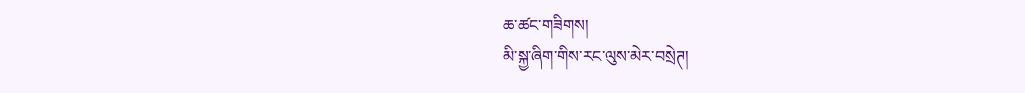ཆ་ཚང་གཟིགས།
མི་སྐྱ་ཞིག་གིས་རང་ལུས་མེར་བསྲེཊ།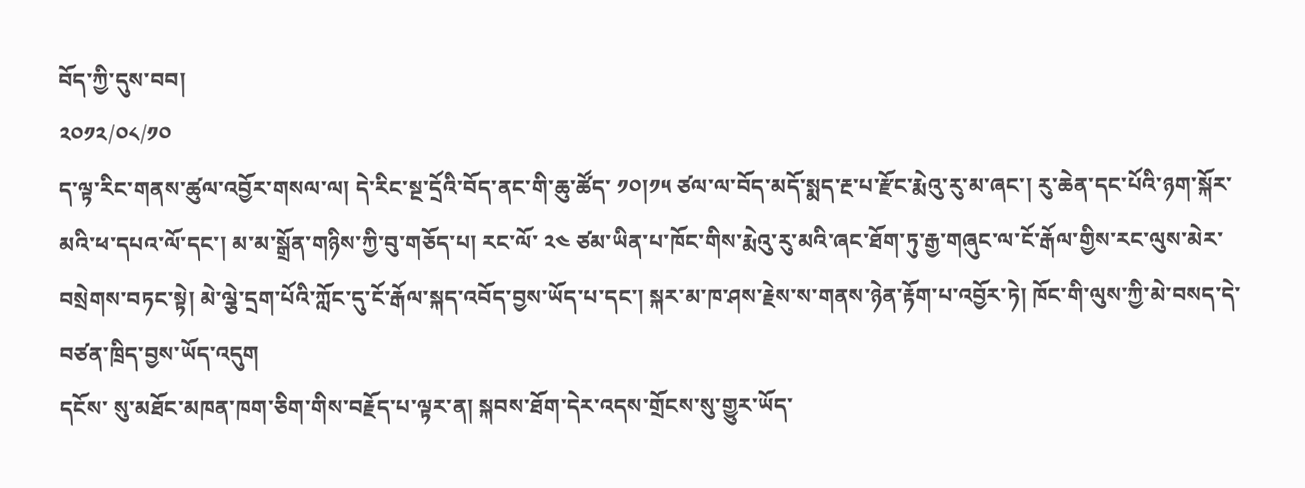བོད་ཀྱི་དུས་བབ།
༢༠༡༢/༠༨/༡༠
ད་ལྟ་རིང་གནས་ཚུལ་འབྱོར་གསལ་ལ། དེ་རིང་སྔ་དྲོའི་བོད་ནང་གི་ཆུ་ཚོད་ ༡༠།༡༥ ཙལ་ལ་བོད་མདོ་སྨད་རྔ་པ་རྫོང་རྨེའུ་རུ་མ་ཞང་། རུ་ཆེན་དང་པོའི་ཉག་སྐོར་མའི་ཕ་དཔའ་ལོ་དང་། མ་མ་སྒྲོན་གཉིས་ཀྱི་བུ་གཅོད་པ། རང་ལོ་ ༢༤ ཙམ་ཡིན་པ་ཁོང་གིས་རྨེའུ་རུ་མའི་ཞང་ཐོག་ཏུ་རྒྱ་གཞུང་ལ་ངོ་རྒོལ་གྱིས་རང་ལུས་མེར་བསྲེགས་བཏང་སྟེ། མེ་ལྕེ་དྲག་པོའི་ཀློང་དུ་ངོ་རྒོལ་སྐད་འབོད་བྱས་ཡོད་པ་དང་། སྐར་མ་ཁ་ཤས་རྗེས་ས་གནས་ཉེན་རྟོག་པ་འབྱོར་ཏེ། ཁོང་གི་ལུས་ཀྱི་མེ་བསད་དེ་བཙན་ཁྲིད་བྱས་ཡོད་འདུག
དངོས་ སུ་མཐོང་མཁན་ཁག་ཅིག་གིས་བརྗོད་པ་ལྟར་ན། སྐབས་ཐོག་དེར་འདས་གྲོངས་སུ་གྱུར་ཡོད་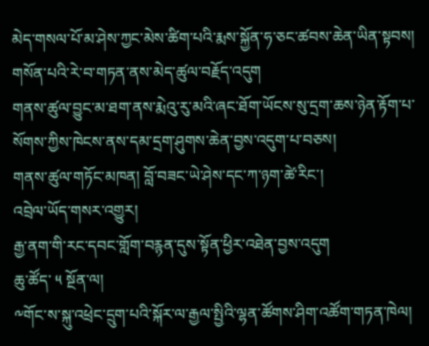མེད་གསལ་པོ་མ་ཤེས་ཀྱང་མེས་ཚིག་པའི་རྨས་སྐྱོན་ཧ་ཅང་ཚབས་ཆེན་ཡིན་སྟབས། གསོན་པའི་རེ་བ་གཏན་ནས་མེད་ཚུལ་བརྗོད་འདུག
གནས་ཚུལ་བྱུང་མ་ཐག་ནས་རྨེའུ་རུ་མའི་ཞང་ཐོག་ཡོངས་སུ་དྲག་ཆས་ཉེན་རྟོག་པ་སོགས་ཀྱིས་ཁེངས་ནས་དམ་དྲག་ཤུགས་ཆེན་བྱས་འདུག་པ་བཅས།
གནས་ཚུལ་གཏོང་མཁན། བློ་བཟང་ཡེ་ཤེས་དང་ཀ་ཉག་ཚེ་རིང་།
འབྲེལ་ཡོད་གསར་འགྱུར།
རྒྱ་ནག་གི་རང་དབང་གློག་བརྙན་དུས་སྟོན་ཕྱིར་འཐེན་བྱས་འདུག
ཆུ་ཚོད་ ༥ སྔོན་ལ།
༸གོང་ས་སྐུ་འཕྲེང་དྲུག་པའི་སྐོར་ལ་རྒྱལ་སྤྱིའི་ལྷན་ཚོགས་ཤིག་འཚོག་གཏན་ཁེལ།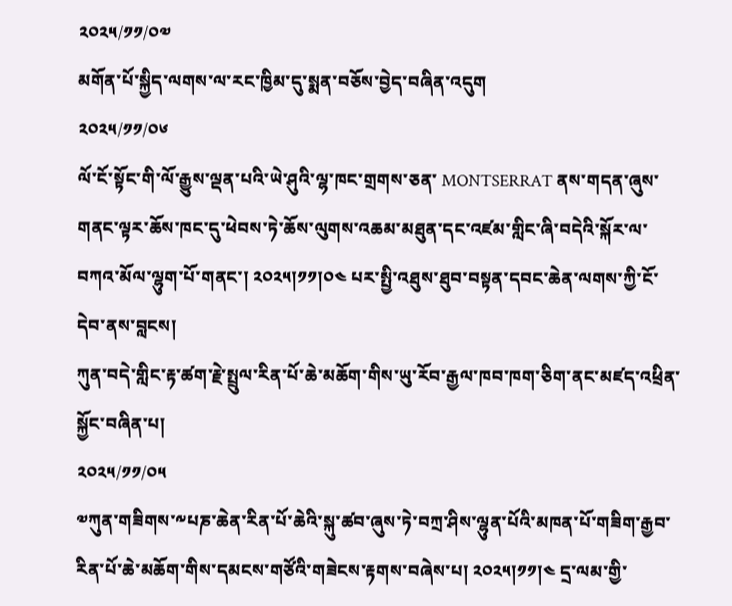༢༠༢༥/༡༡/༠༧
མགོན་པོ་སྐྱིད་ལགས་ལ་རང་ཁྱིམ་དུ་སྨན་བཅོས་བྱེད་བཞིན་འདུག
༢༠༢༥/༡༡/༠༦
ལོ་ངོ་སྟོང་གི་ལོ་རྒྱུས་ལྡན་པའི་ཡེ་ཤུའི་ལྷ་ཁང་གྲགས་ཅན་ MONTSERRAT ནས་གདན་ཞུས་གནང་ལྟར་ཆོས་ཁང་དུ་ཕེབས་ཏེ་ཆོས་ལུགས་འཆམ་མཐུན་དང་འཛམ་གླིང་ཞི་བདེའི་སྐོར་ལ་བཀའ་མོལ་ལྷུག་པོ་གནང་། ༢༠༢༥།༡༡།༠༤ པར་སྤྱི་འཐུས་ཐུབ་བསྟན་དབང་ཆེན་ལགས་ཀྱི་ངོ་དེབ་ནས་བླངས།
ཀུན་བདེ་གླིང་རྟ་ཚག་རྗེ་སྤྲུལ་རིན་པོ་ཆེ་མཆོག་གིས་ཡུ་རོབ་རྒྱལ་ཁབ་ཁག་ཅིག་ནང་མཛད་འཕྲིན་སྐྱོང་བཞིན་པ།
༢༠༢༥/༡༡/༠༥
༧ཀུན་གཟིགས་༸པཎ་ཆེན་རིན་པོ་ཆེའི་སྐུ་ཚབ་ཞུས་ཏེ་བཀྲ་ཤིས་ལྷུན་པོའི་མཁན་པོ་གཟིག་རྒྱབ་རིན་པོ་ཆེ་མཆོག་གིས་དམངས་གཙོའི་གཟེངས་རྟགས་བཞེས་པ། ༢༠༢༥།༡༡།༤ དྲ་ལམ་གྱི་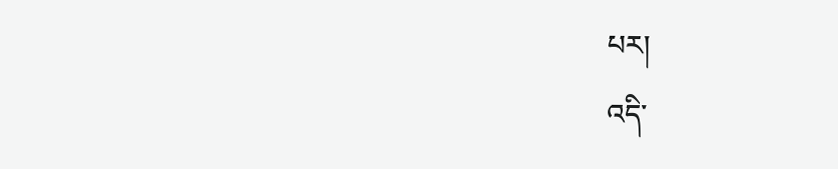པར།
འདི་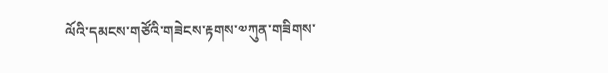ལོའི་དམངས་གཙོའི་གཟེངས་རྟགས་༧ཀུན་གཟིགས་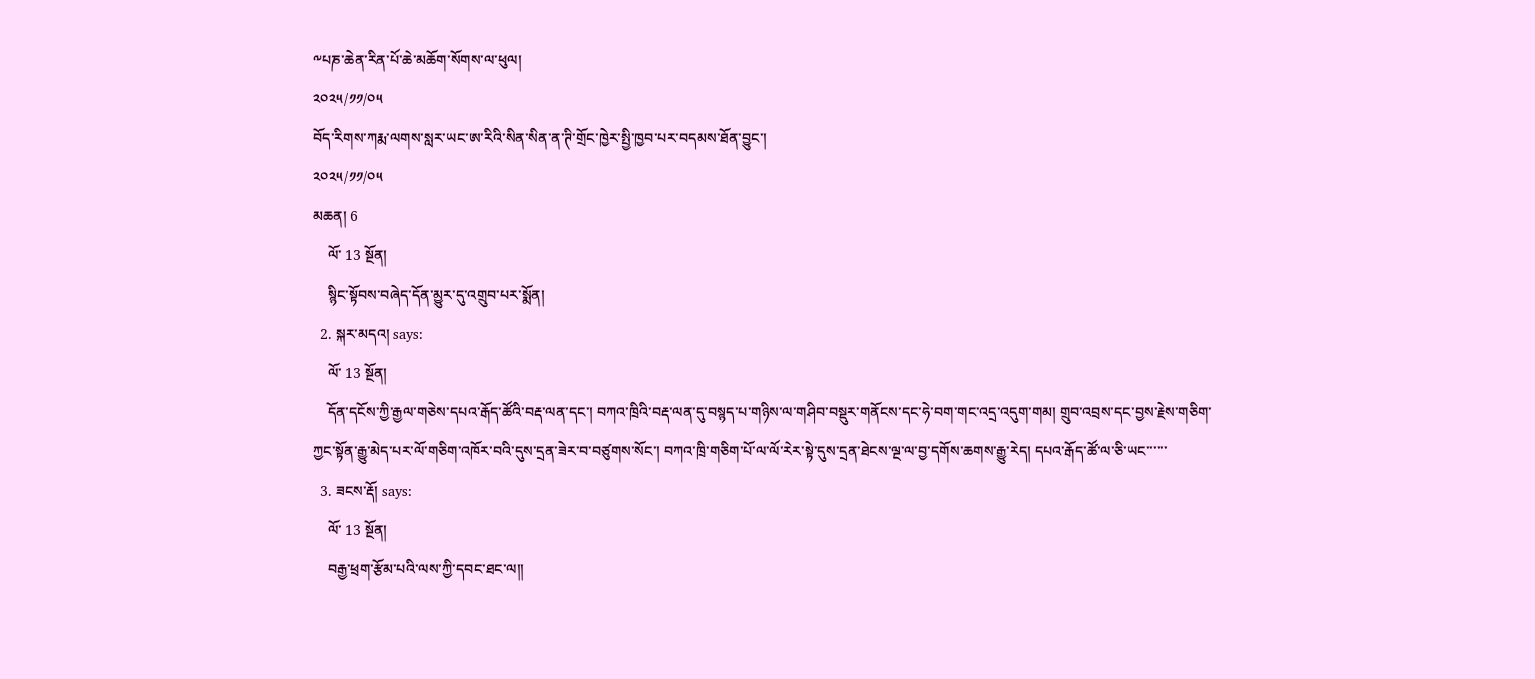༸པཎ་ཆེན་རིན་པོ་ཆེ་མཆོག་སོགས་ལ་ཕུལ།
༢༠༢༥/༡༡/༠༥
བོད་རིགས་ཀརྨ་ལགས་སླར་ཡང་ཨ་རིའི་སིན་སིན་ན་ཊི་གྲོང་ཁྱེར་སྤྱི་ཁྱབ་པར་བདམས་ཐོན་བྱུང་།
༢༠༢༥/༡༡/༠༥
མཆན། 6
    ལོ་ 13 སྔོན།
    སྙིང་སྟོབས་བཞེད་དོན་མྱུར་དུ་འགྲུབ་པར་སྨོན།
  2. སྐར་མདའ། says:
    ལོ་ 13 སྔོན།
    དོན་དངོས་ཀྱི་རྒྱལ་གཅེས་དཔའ་རྒོད་ཚོའི་བརྡ་ལན་དང་། བཀའ་ཁྲིའི་བརྡ་ལན་དུ་བསྙད་པ་གཉིས་ལ་གཤིབ་བསྡུར་གནོངས་དང་ཧེ་བག་གང་འདྲ་འདུག་གམ། གྲུབ་འབྲས་དང་བྱས་རྗེས་གཅིག་ཀྱང་སྟོན་རྒྱུ་མེད་པར་ལོ་གཅིག་འཁོར་བའི་དུས་དྲན་ཟེར་བ་བཙུགས་སོང་། བཀའ་ཁྲི་གཅིག་པོ་ལ་ལོ་རེར་སྟེ་དུས་དྲན་ཐེངས་ལྔ་ལ་བྱ་དགོས་ཆགས་རྒྱུ་རེད། དཔའ་རྒོད་ཚོ་ལ་ཅི་ཡང་་་་་་
  3. ཟངས་རྡོ། says:
    ལོ་ 13 སྔོན།
    བརྒྱ་ཕྲག་རྩོམ་པའི་ལས་ཀྱི་དབང་ཐང་ལ།།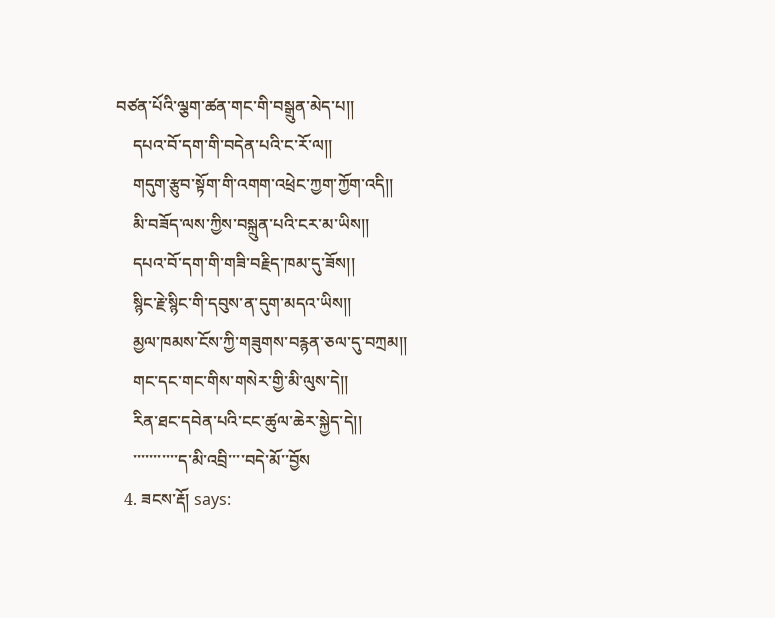བཙན་པོའི་ལྕག་ཚན་གང་གི་བསྒྲུན་མེད་པ།།
    དཔའ་བོ་དག་གི་བདེན་པའི་ང་རོ་ལ།།
    གདུག་རྩུབ་སྟོག་གི་འགག་འཕྲེང་ཀྱག་ཀྱོག་འདི།།
    མི་བཟོད་ལས་ཀྱིས་བསྐྲུན་པའི་ངར་མ་ཡིས།།
    དཔའ་བོ་དག་གི་གཟི་བརྗིད་ཁམ་དུ་ཟོས།།
    སྙིང་རྗེ་སྙིང་གི་དབུས་ན་དུག་མདའ་ཡིས།།
    མྱལ་ཁམས་ངོས་ཀྱི་གཟུགས་བརྙན་ཅལ་དུ་བཀྲམ།།
    གང་དང་གང་གིས་གསེར་གྱི་མི་ལུས་དེ།།
    རིན་ཐང་དབེན་པའི་ངང་ཚུལ་ཆེར་སྐྱེད་དེ།།
    ་་་་་་་་་་་ད་མི་འབྲི་་་་བདེ་མོ་་བྱོས
  4. ཟངས་རྡོ། says: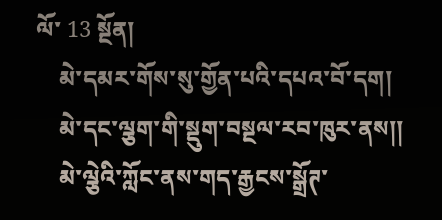ལོ་ 13 སྔོན།
    མེ་དམར་གོས་སུ་གྱོན་པའི་དཔའ་བོ་དག།
    མེ་དང་ལྕག་གི་སྡུག་བསྔལ་རབ་ཁུར་ནས།།
    མེ་ལྕེའི་ཀློང་ནས་གད་རྒྱངས་སྒྲོཊ་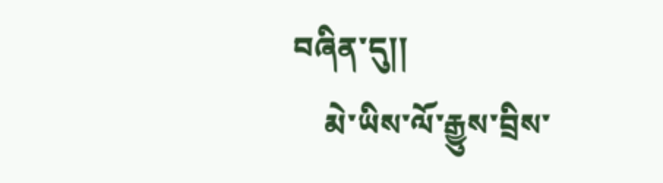བཞིན་དུ།།
    མེ་ཡིས་ལོ་རྒྱུས་བྲིས་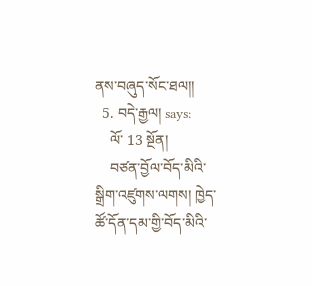ནས་བཞུད་སོང་ཐལ།།
  5. བདེ་རྒྱལ། says:
    ལོ་ 13 སྔོན།
    བཙན་བྱོལ་བོད་མིའི་སྒྲིག་འཛུགས་ལགས། ཁྱེད་ཚོ་དོན་དམ་གྱི་བོད་མིའི་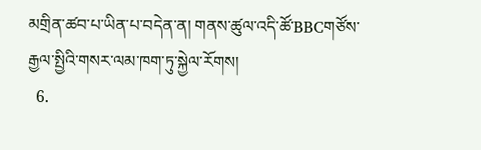མགྲིན་ཚབ་པ་ཡིན་པ་བདེན་ན། གནས་ཚུལ་འདི་ཚོ་BBCགཙོས་རྒྱལ་སྤྱིའི་གསར་ལམ་ཁག་ཏུ་སྐྱེལ་རོགས།
  6.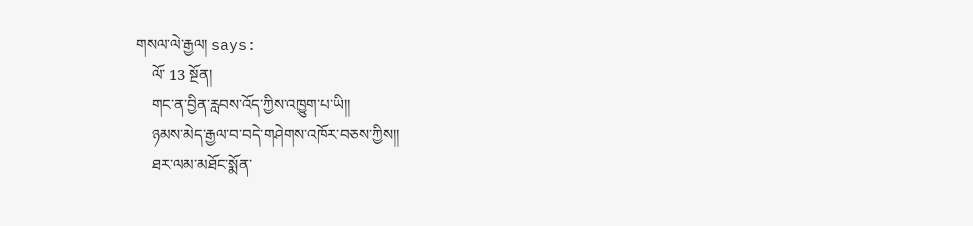གསལ་ལེ་རྒྱལ། says:
    ལོ་ 13 སྔོན།
    གང་ན་བྱིན་རླབས་འོད་ཀྱིས་འཁྱུག་པ་ཡི།།
    ཉམས་མེད་རྒྱལ་བ་བདེ་གཤེགས་འཁོར་བཅས་ཀྱིས།།
    ཐར་ལམ་མཐོང་སྨོན་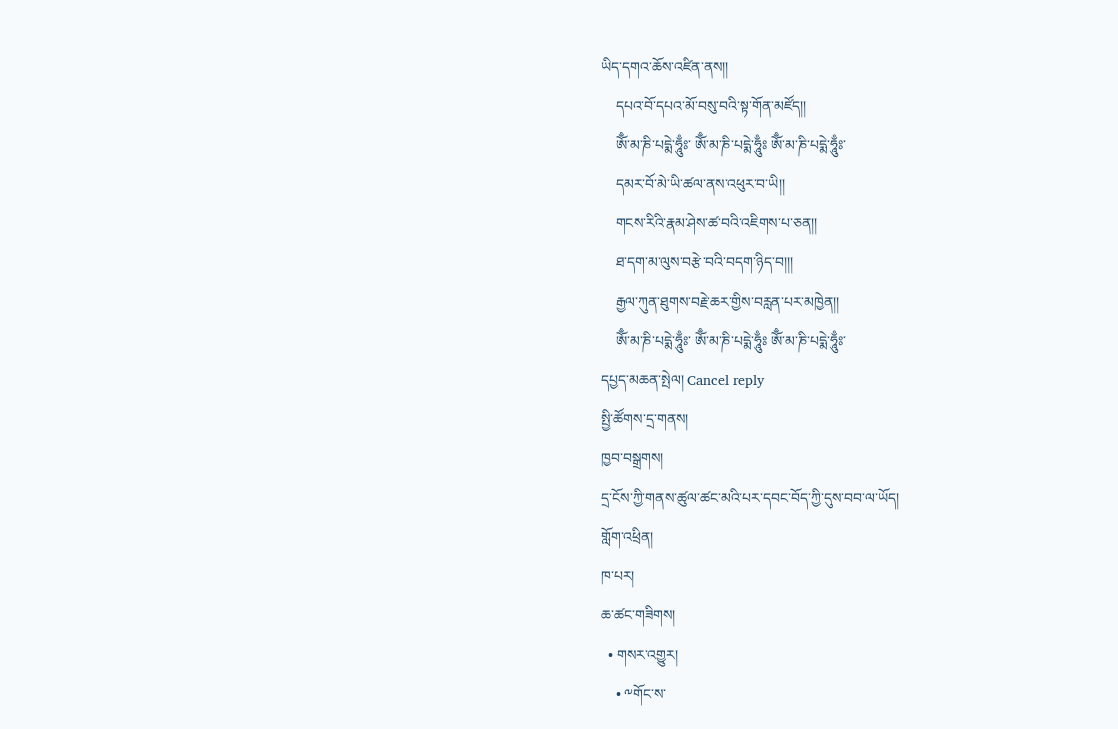ཡིད་དགའ་ཆོས་འཛིན་ནས།།
    དཔའ་བོ་དཔའ་མོ་བསུ་བའི་སྟ་གོན་མཛོད།།
    ཨོྃ་མ་ཎི་པདྨེ་ཧཱུྃཿ་ ཨོྃ་མ་ཎི་པདྨེ་ཧཱུྃཿ ཨོྃ་མ་ཎི་པདྨེ་ཧཱུྃཿ་
    དམར་བོ་མེ་ཡི་ཚལ་ནས་འཕུར་བ་ཡི།།
    གངས་རིའི་རྣམ་ཤེས་ཚ་བའི་འཇིགས་པ་ཅན།།
    ཐ་དག་མ་ལུས་བརྩེ་བའི་བདག་ཉིད་བ།།།
    རྒྱལ་ཀུན་ཐུགས་བརྗེ་ཆར་གྱིས་བརླན་པར་མཁྱེན།།
    ཨོྃ་མ་ཎི་པདྨེ་ཧཱུྃཿ་ ཨོྃ་མ་ཎི་པདྨེ་ཧཱུྃཿ ཨོྃ་མ་ཎི་པདྨེ་ཧཱུྃཿ་
དཔྱད་མཆན་སྤེལ། Cancel reply
སྤྱི་ཚོགས་དྲ་གནས།
ཁྱབ་བསྒྲགས།
དྲ་ངོས་ཀྱི་གནས་ཚུལ་ཚང་མའི་པར་དབང་བོད་ཀྱི་དུས་བབ་ལ་ཡོད།
གློག་འཕྲིན།
ཁ་པར།
ཆ་ཚང་གཟིགས།
  • གསར་འགྱུར།
    • ༸གོང་ས་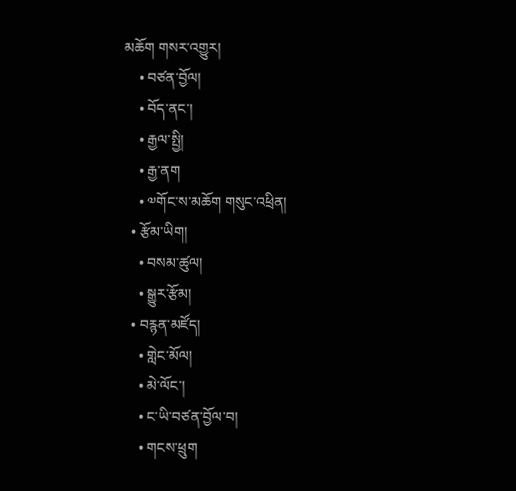མཆོག གསར་འགྱུར།
    • བཙན་བྱོལ།
    • བོད་ནང་།
    • རྒྱལ་སྤྱི།
    • རྒྱ་ནག
    • ༧གོང་ས་མཆོག གསུང་འཕྲིན།
  • རྩོམ་ཡིག།
    • བསམ་ཚུལ།
    • སྒྱུར་རྩོམ།
  • བརྙན་མཛོད།
    • གླེང་མོལ།
    • མེ་ལོང་།
    • ང་ཡི་བཙན་བྱོལ་བ།
    • གངས་ཕྲུག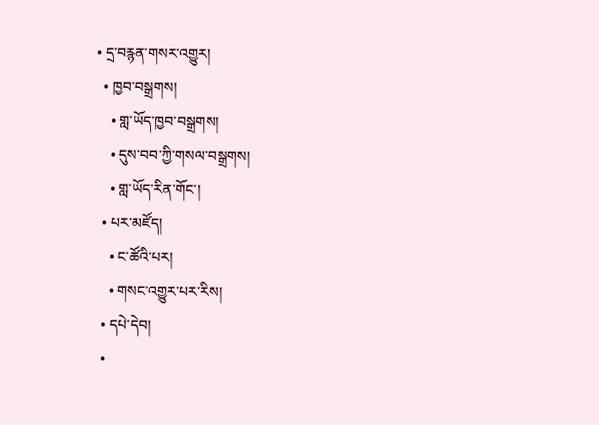• དྲ་བརྙན་གསར་འགྱུར།
  • ཁྱབ་བསྒྲགས།
    • གླ་ཡོད་ཁྱབ་བསྒྲགས།
    • དུས་བབ་ཀྱི་གསལ་བསྒྲགས།
    • གླ་ཡོད་རིན་གོང་།
  • པར་མཛོད།
    • ང་ཚོའི་པར།
    • གསང་འགྱུར་པར་རིས།
  • དཔེ་དེབ།
  •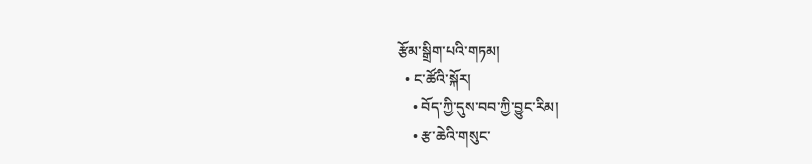རྩོམ་སྒྲིག་པའི་གཏམ།
  • ང་ཚོའི་སྐོར།
    • བོད་ཀྱི་དུས་བབ་ཀྱི་བྱུང་རིམ།
    • རྩ་ཆེའི་གསུང་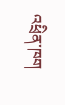འཕྲིན་ཁག